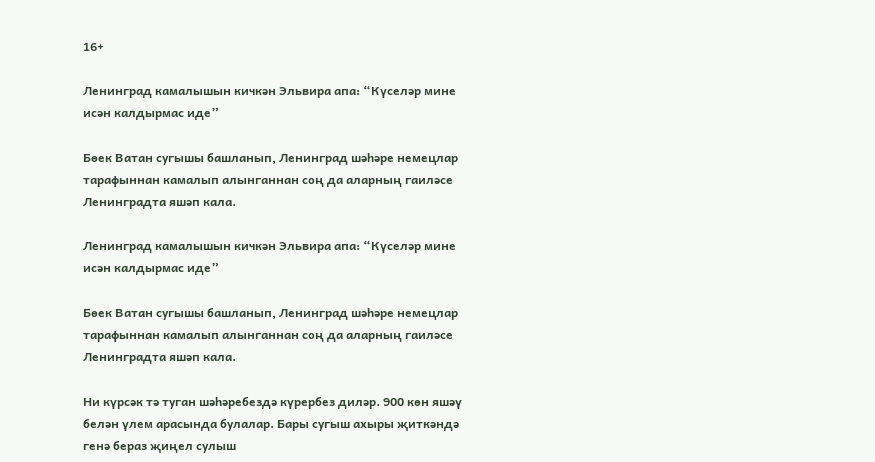16+

Ленинград камалышын кичкән Эльвира апа: “Күселәр мине исән калдырмас иде”

Бөек Ватан сугышы башланып, Ленинград шәһәре немецлар тарафыннан камалып алынганнан соң да аларның гаиләсе Ленинградта яшәп кала.

Ленинград камалышын кичкән Эльвира апа: “Күселәр мине исән калдырмас иде”

Бөек Ватан сугышы башланып, Ленинград шәһәре немецлар тарафыннан камалып алынганнан соң да аларның гаиләсе Ленинградта яшәп кала.

Ни күрсәк тә туган шәһәребездә күрербез диләр. 900 көн яшәү белән үлем арасында булалар. Бары сугыш ахыры җиткәндә генә бераз җиңел сулыш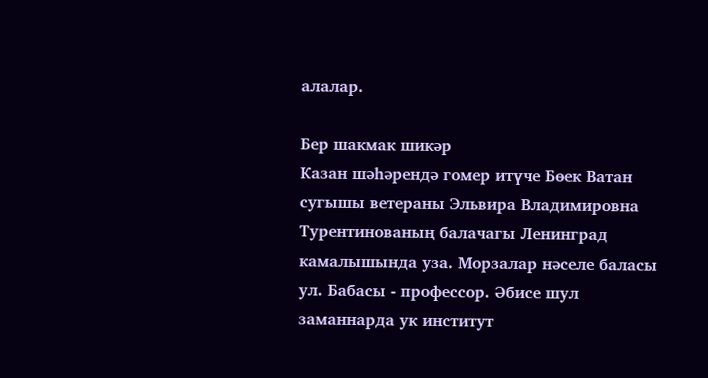алалар.

Бер шакмак шикәр
Казан шәһәрендә гомер итүче Бөек Ватан сугышы ветераны Эльвира Владимировна Турентинованың балачагы Ленинград камалышында уза. Морзалар нәселе баласы ул. Бабасы - профессор. Әбисе шул заманнарда ук институт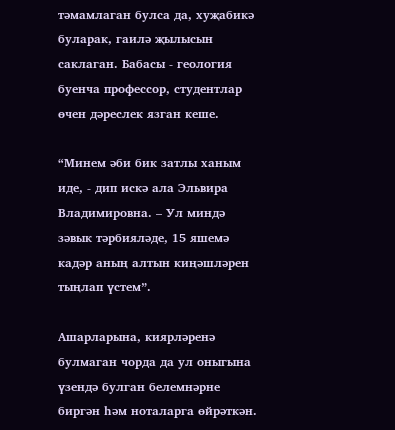тәмамлаган булса да, хуҗабикә буларак, гаилә җылысын саклаган. Бабасы - геология буенча профессор, студентлар өчен дәреслек язган кеше.

“Минем әби бик затлы ханым иде, - дип искә ала Эльвира Владимировна. – Ул миндә зәвык тәрбияләде, 15 яшемә кадәр аның алтын киңәшләрен тыңлап үстем”.

Ашарларына, киярләренә булмаган чорда да ул оныгына үзендә булган белемнәрне биргән һәм ноталарга өйрәткән.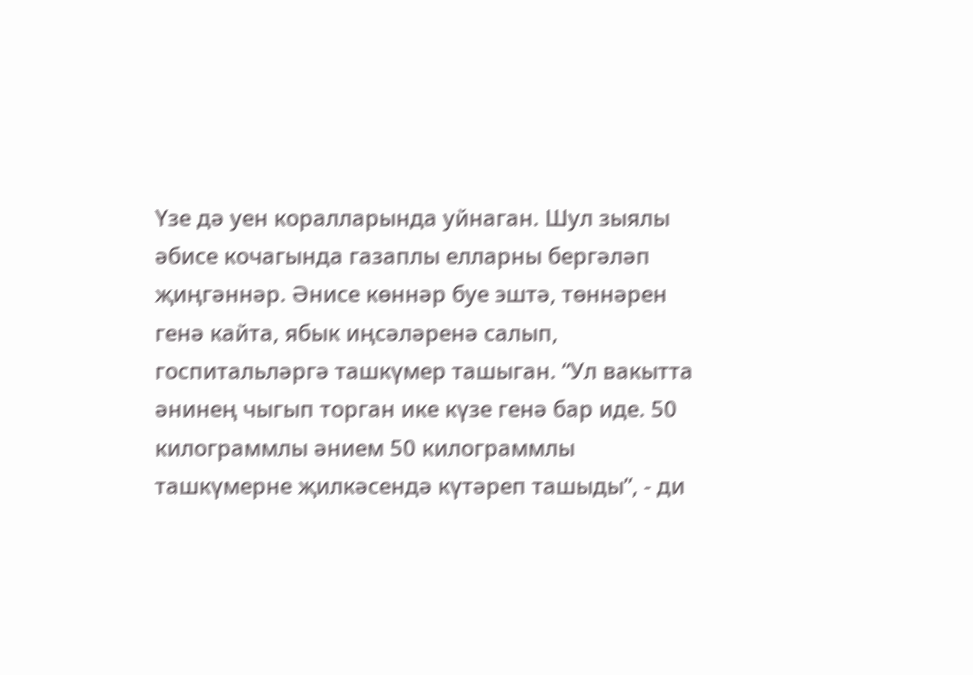Үзе дә уен коралларында уйнаган. Шул зыялы әбисе кочагында газаплы елларны бергәләп җиңгәннәр. Әнисе көннәр буе эштә, төннәрен генә кайта, ябык иңсәләренә салып, госпитальләргә ташкүмер ташыган. “Ул вакытта әнинең чыгып торган ике күзе генә бар иде. 50 килограммлы әнием 50 килограммлы ташкүмерне җилкәсендә күтәреп ташыды”, - ди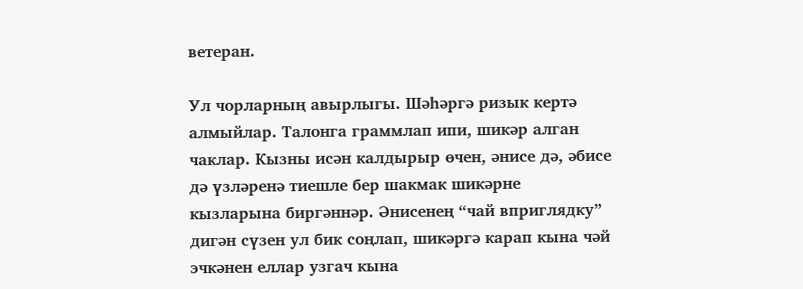ветеран.

Ул чорларның авырлыгы. Шәһәргә ризык кертә алмыйлар. Талонга граммлап ипи, шикәр алган чаклар. Кызны исән калдырыр өчен, әнисе дә, әбисе дә үзләренә тиешле бер шакмак шикәрне кызларына биргәннәр. Әнисенең “чай вприглядку” дигән сүзен ул бик соңлап, шикәргә карап кына чәй эчкәнен еллар узгач кына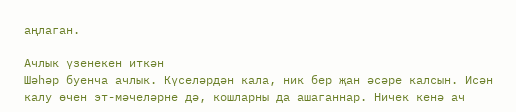аңлаган.

Ачлык үзенекен иткән
Шәһәр буенча ачлык. Күселәрдән кала, ник бер җан әсәре калсын. Исән калу өчен эт-мәчеләрне дә, кошларны да ашаганнар. Ничек кенә ач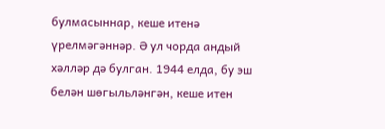булмасыннар, кеше итенә үрелмәгәннәр. Ә ул чорда андый хәлләр дә булган. 1944 елда, бу эш белән шөгыльләнгән, кеше итен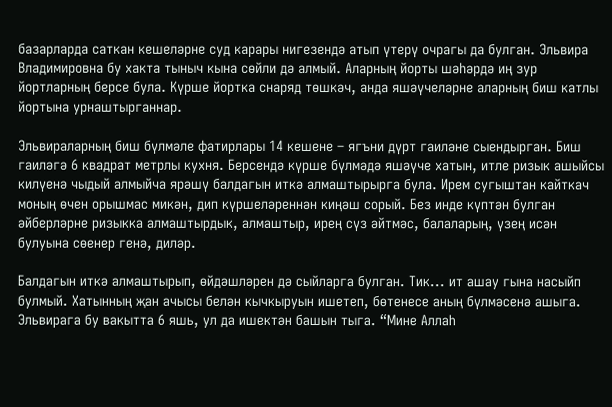базарларда саткан кешеләрне суд карары нигезендә атып үтерү очрагы да булган. Эльвира Владимировна бу хакта тыныч кына сөйли дә алмый. Аларның йорты шәһәрдә иң зур йортларның берсе була. Күрше йортка снаряд төшкәч, анда яшәүчеләрне аларның биш катлы йортына урнаштырганнар.

Эльвираларның биш бүлмәле фатирлары 14 кешене – ягъни дүрт гаиләне сыендырган. Биш гаиләгә 6 квадрат метрлы кухня. Берсендә күрше бүлмәдә яшәүче хатын, итле ризык ашыйсы килүенә чыдый алмыйча ярәшү балдагын иткә алмаштырырга була. Ирем сугыштан кайткач моның өчен орышмас микән, дип күршеләреннән киңәш сорый. Без инде күптән булган әйберләрне ризыкка алмаштырдык, алмаштыр, ирең сүз әйтмәс, балаларың, үзең исән булуына сөенер генә, диләр.

Балдагын иткә алмаштырып, өйдәшләрен дә сыйларга булган. Тик... ит ашау гына насыйп булмый. Хатынның җан ачысы белән кычкыруын ишетеп, бөтенесе аның бүлмәсенә ашыга. Эльвирага бу вакытта 6 яшь, ул да ишектән башын тыга. “Мине Аллаһ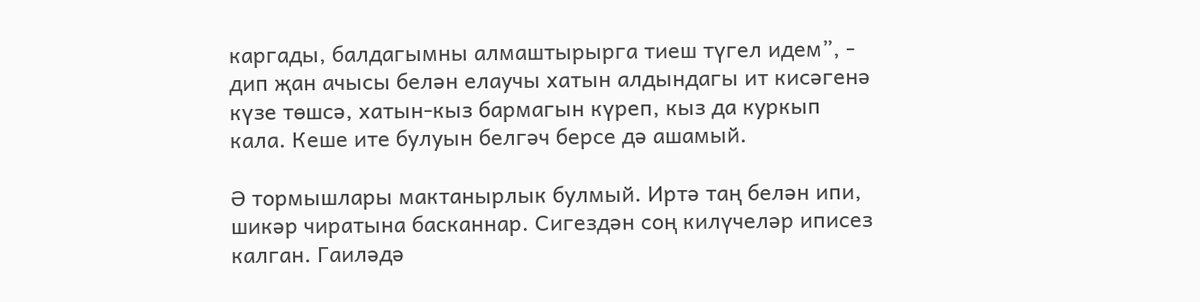каргады, балдагымны алмаштырырга тиеш түгел идем”, - дип җан ачысы белән елаучы хатын алдындагы ит кисәгенә күзе төшсә, хатын-кыз бармагын күреп, кыз да куркып кала. Кеше ите булуын белгәч берсе дә ашамый.

Ә тормышлары мактанырлык булмый. Иртә таң белән ипи, шикәр чиратына басканнар. Сигездән соң килүчеләр иписез калган. Гаиләдә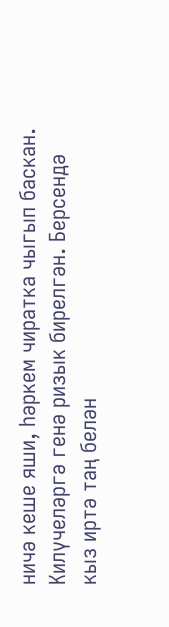ничә кеше яши, һәркем чиратка чыгып баскан. Килүчеләргә генә ризык бирелгән. Берсендә кыз иртә таң белән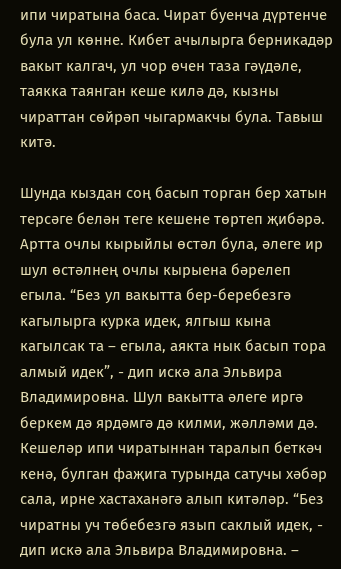ипи чиратына баса. Чират буенча дүртенче була ул көнне. Кибет ачылырга берникадәр вакыт калгач, ул чор өчен таза гәүдәле, таякка таянган кеше килә дә, кызны чираттан сөйрәп чыгармакчы була. Тавыш китә.

Шунда кыздан соң басып торган бер хатын терсәге белән теге кешене төртеп җибәрә. Артта очлы кырыйлы өстәл була, әлеге ир шул өстәлнең очлы кырыена бәрелеп егыла. “Без ул вакытта бер-беребезгә кагылырга курка идек, ялгыш кына кагылсак та – егыла, аякта нык басып тора алмый идек”, - дип искә ала Эльвира Владимировна. Шул вакытта әлеге иргә беркем дә ярдәмгә дә килми, жәлләми дә. Кешеләр ипи чиратыннан таралып беткәч кенә, булган фаҗига турында сатучы хәбәр сала, ирне хастаханәгә алып китәләр. “Без чиратны уч төбебезгә язып саклый идек, - дип искә ала Эльвира Владимировна. –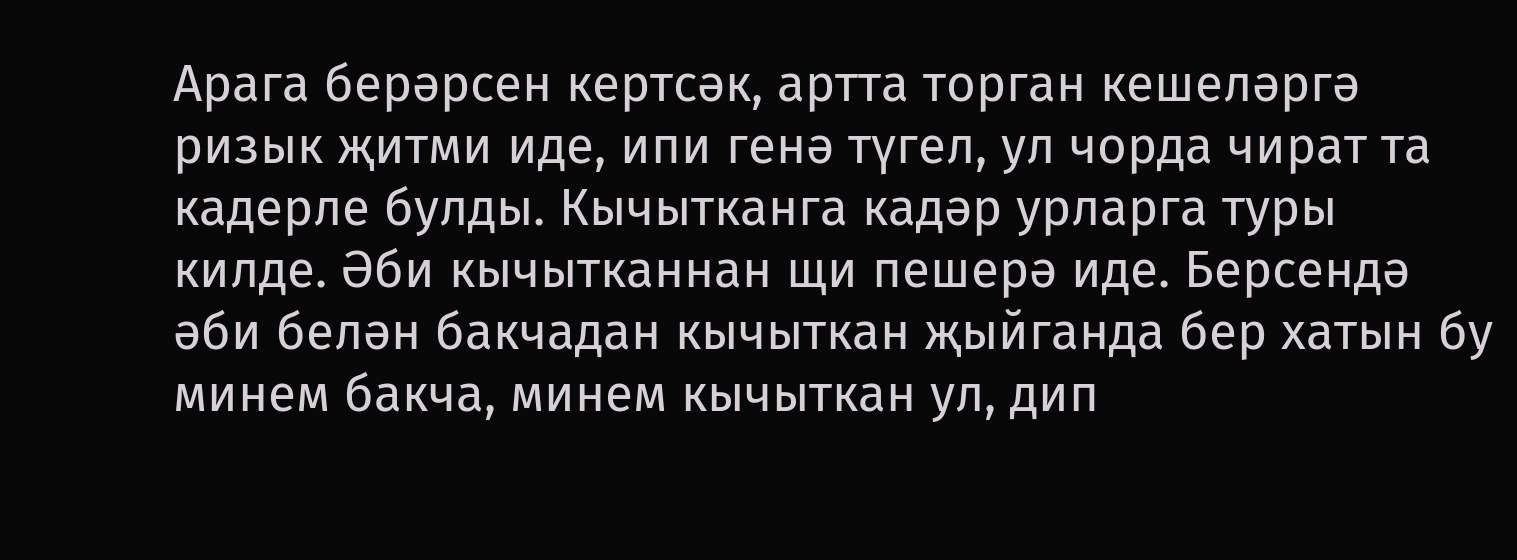Арага берәрсен кертсәк, артта торган кешеләргә ризык җитми иде, ипи генә түгел, ул чорда чират та кадерле булды. Кычытканга кадәр урларга туры килде. Әби кычытканнан щи пешерә иде. Берсендә әби белән бакчадан кычыткан җыйганда бер хатын бу минем бакча, минем кычыткан ул, дип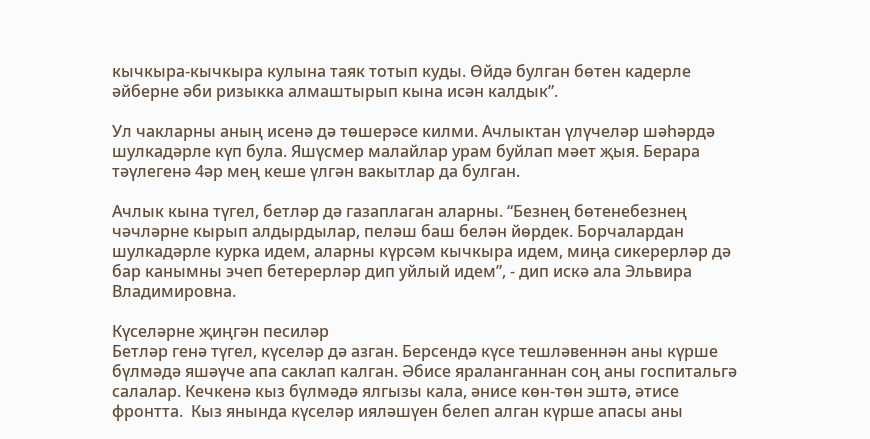кычкыра-кычкыра кулына таяк тотып куды. Өйдә булган бөтен кадерле әйберне әби ризыкка алмаштырып кына исән калдык”.

Ул чакларны аның исенә дә төшерәсе килми. Ачлыктан үлүчеләр шәһәрдә шулкадәрле күп була. Яшүсмер малайлар урам буйлап мәет җыя. Берара тәүлегенә 4әр мең кеше үлгән вакытлар да булган.

Ачлык кына түгел, бетләр дә газаплаган аларны. “Безнең бөтенебезнең чәчләрне кырып алдырдылар, пеләш баш белән йөрдек. Борчалардан шулкадәрле курка идем, аларны күрсәм кычкыра идем, миңа сикерерләр дә бар канымны эчеп бетерерләр дип уйлый идем”, - дип искә ала Эльвира Владимировна.

Күселәрне җиңгән песиләр
Бетләр генә түгел, күселәр дә азган. Берсендә күсе тешләвеннән аны күрше бүлмәдә яшәүче апа саклап калган. Әбисе яраланганнан соң аны госпитальгә салалар. Кечкенә кыз бүлмәдә ялгызы кала, әнисе көн-төн эштә, әтисе фронтта.  Кыз янында күселәр ияләшүен белеп алган күрше апасы аны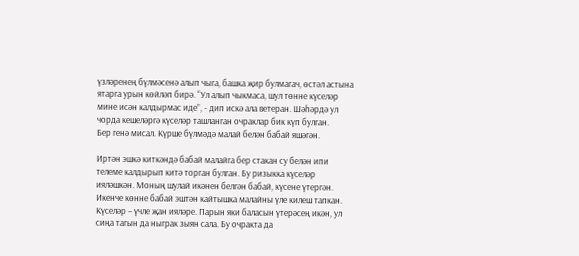үзләренең бүлмәсенә алып чыга, башка җир булмагач, өстәл астына ятарга урын көйләп бирә. “Ул алып чыкмаса, шул төнне күселәр мине исән калдырмас иде”, - дип искә ала ветеран. Шәһәрдә ул чорда кешеләргә күселәр ташланган очраклар бик күп булган.
Бер генә мисал. Күрше бүлмәдә малай белән бабай яшәгән.

Иртән эшкә киткәндә бабай малайга бер стакан су белән ипи телеме калдырып китә торган булган. Бу ризыкка күселәр ияләшкән. Моның шулай икәнен белгән бабай, күсене үтергән. Икенче көнне бабай эштән кайтышка малайны үле килеш тапкан. Күселәр – үчле җан ияләре. Парын яки баласын үтерәсең икән, ул сиңа тагын да ныграк зыян сала. Бу очракта да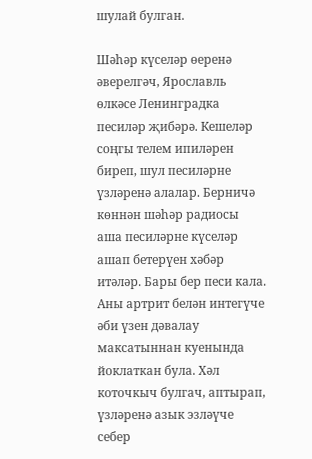шулай булган.

Шәһәр күселәр өеренә әверелгәч, Ярославль өлкәсе Ленинградка песиләр җибәрә. Кешеләр соңгы телем ипиләрен биреп, шул песиләрне үзләренә алалар. Берничә көннән шәһәр радиосы аша песиләрне күселәр ашап бетерүен хәбәр итәләр. Бары бер песи кала. Аны артрит белән интегүче әби үзен дәвалау максатыннан куенында йоклаткан була. Хәл коточкыч булгач, аптырап, үзләренә азык эзләүче себер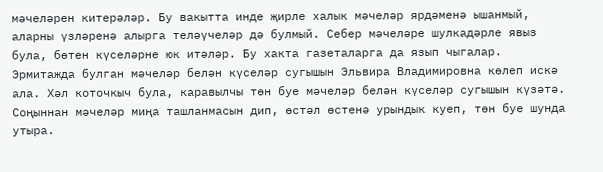мәчеләрен китерәләр. Бу вакытта инде җирле халык мәчеләр ярдәменә ышанмый, аларны үзләренә алырга теләүчеләр дә булмый. Себер мәчеләре шулкадәрле явыз була, бөтен күселәрне юк итәләр. Бу хакта газеталарга да язып чыгалар. Эрмитажда булган мәчеләр белән күселәр сугышын Эльвира Владимировна көлеп искә ала. Хәл коточкыч була, каравылчы төн буе мәчеләр белән күселәр сугышын күзәтә. Соңыннан мәчеләр миңа ташланмасын дип, өстәл өстенә урындык куеп, төн буе шунда утыра.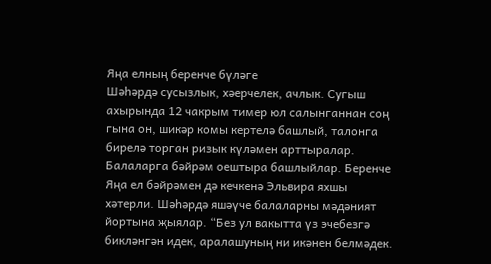Яңа елның беренче бүләге
Шәһәрдә сусызлык, хәерчелек, ачлык. Сугыш ахырында 12 чакрым тимер юл салынганнан соң гына он, шикәр комы кертелә башлый, талонга бирелә торган ризык күләмен арттыралар. Балаларга бәйрәм оештыра башлыйлар. Беренче Яңа ел бәйрәмен дә кечкенә Эльвира яхшы хәтерли. Шәһәрдә яшәүче балаларны мәдәният йортына җыялар. “Без ул вакытта үз эчебезгә бикләнгән идек, аралашуның ни икәнен белмәдек.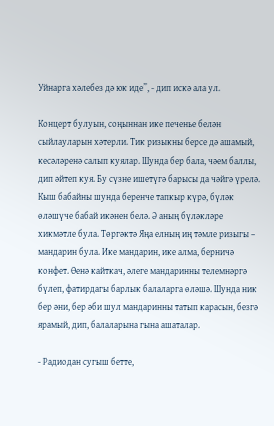Уйнарга хәлебез дә юк иде”, - дип искә ала ул.

Концерт булуын, соңыннан ике печенье белән сыйлауларын хәтерли. Тик ризыкны берсе дә ашамый, кесәләренә салып куялар. Шунда бер бала, чәем баллы, дип әйтеп куя. Бу сүзне ишетүгә барысы да чәйгә үрелә. Кыш бабайны шунда беренче тапкыр күрә, бүләк өләшүче бабай икәнен белә. Ә аның бүләкләре хикмәтле була. Төргәктә Яңа елның иң тәмле ризыгы – мандарин була. Ике мандарин, ике алма, берничә конфет. Өенә кайткач, әлеге мандаринны телемнәргә бүлеп, фатирдагы барлык балаларга өләшә. Шунда ник бер әни, бер әби шул мандаринны татып карасын, безгә ярамый, дип, балаларына гына ашаталар.

- Радиодан сугыш бетте,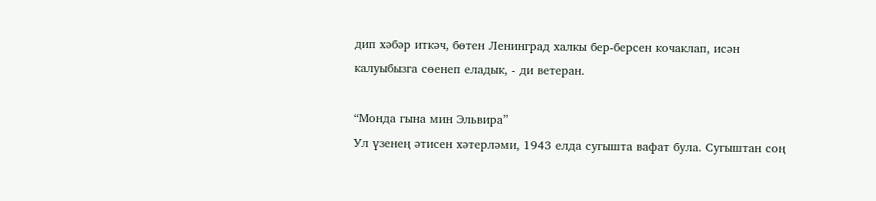дип хәбәр иткәч, бөтен Ленинград халкы бер-берсен кочаклап, исән калуыбызга сөенеп еладык, - ди ветеран.

“Монда гына мин Эльвира”
Ул үзенең әтисен хәтерләми, 1943 елда сугышта вафат була. Сугыштан соң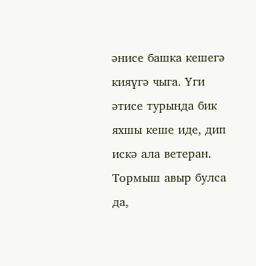әнисе башка кешегә кияүгә чыга. Үги әтисе турында бик яхшы кеше иде, дип искә ала ветеран. Тормыш авыр булса да,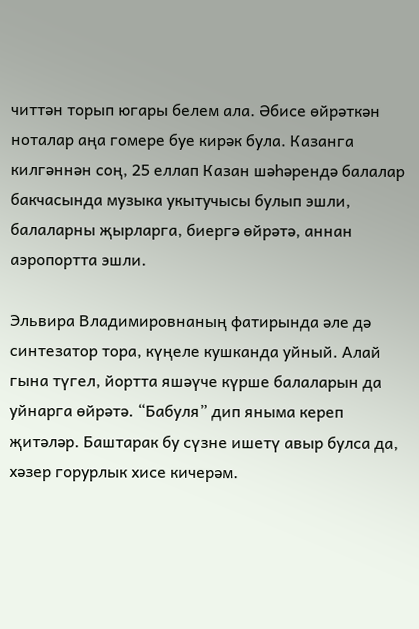читтән торып югары белем ала. Әбисе өйрәткән ноталар аңа гомере буе кирәк була. Казанга килгәннән соң, 25 еллап Казан шәһәрендә балалар бакчасында музыка укытучысы булып эшли, балаларны җырларга, биергә өйрәтә, аннан аэропортта эшли.

Эльвира Владимировнаның фатирында әле дә синтезатор тора, күңеле кушканда уйный. Алай гына түгел, йортта яшәүче күрше балаларын да уйнарга өйрәтә. “Бабуля” дип яныма кереп җитәләр. Баштарак бу сүзне ишетү авыр булса да, хәзер горурлык хисе кичерәм.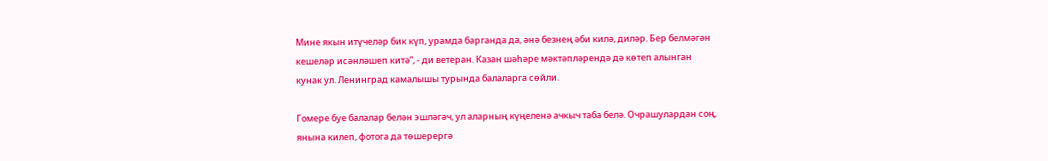Мине якын итүчеләр бик күп, урамда барганда да, әнә безнең әби килә, диләр. Бер белмәгән кешеләр исәнләшеп китә”, - ди ветеран. Казан шәһәре мәктәпләрендә дә көтеп алынган кунак ул. Ленинград камалышы турында балаларга сөйли.

Гомере буе балалар белән эшләгәч, ул аларның күңеленә ачкыч таба белә. Очрашулардан соң, янына килеп, фотога да төшерергә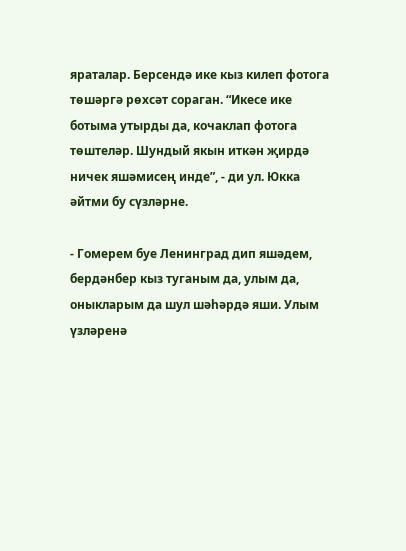яраталар. Берсендә ике кыз килеп фотога төшәргә рөхсәт сораган. “Икесе ике ботыма утырды да, кочаклап фотога төштеләр. Шундый якын иткән җирдә ничек яшәмисең инде”, - ди ул. Юкка әйтми бу сүзләрне.

- Гомерем буе Ленинград дип яшәдем, бердәнбер кыз туганым да, улым да, оныкларым да шул шәһәрдә яши. Улым үзләренә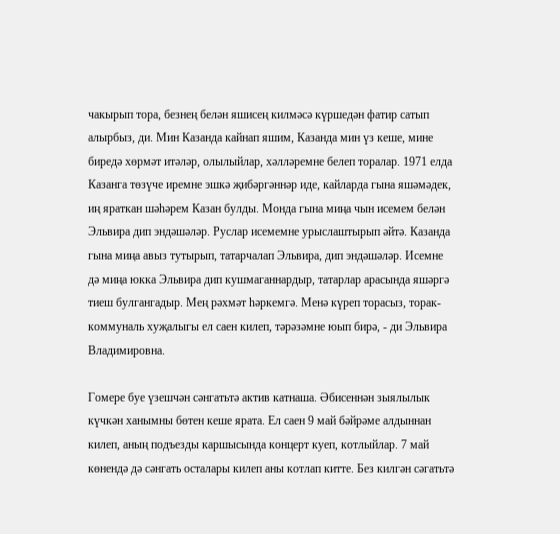чакырып тора, безнең белән яшисең килмәсә күршедән фатир сатып алырбыз, ди. Мин Казанда кайнап яшим, Казанда мин үз кеше, мине биредә хөрмәт итәләр, олылыйлар, хәлләремне белеп торалар. 1971 елда Казанга төзүче иремне эшкә җибәргәннәр иде, кайларда гына яшәмәдек, иң яраткан шәһәрем Казан булды. Монда гына миңа чын исемем белән Эльвира дип эндәшәләр. Руслар исемемне урыслаштырып әйтә. Казанда гына миңа авыз тутырып, татарчалап Эльвира, дип эндәшәләр. Исемне дә миңа юкка Эльвира дип кушмаганнардыр, татарлар арасында яшәргә тиеш булгангадыр. Мең рәхмәт һәркемгә. Менә күреп торасыз, торак-коммуналь хуҗалыгы ел саен килеп, тәрәзәмне юып бирә, - ди Эльвира Владимировна.

Гомере буе үзешчән сәнгатьтә актив катнаша. Әбисеннән зыялылык күчкән ханымны бөтен кеше ярата. Ел саен 9 май бәйрәме алдыннан килеп, аның подъезды каршысында концерт куеп, котлыйлар. 7 май көнендә дә сәнгать осталары килеп аны котлап китте. Без килгән сәгатьтә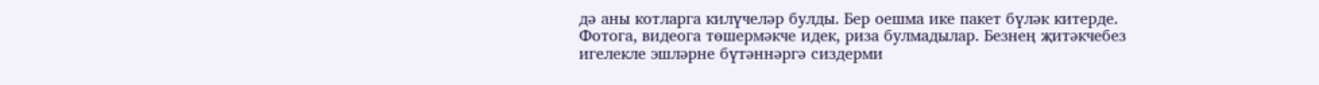дә аны котларга килүчеләр булды. Бер оешма ике пакет бүләк китерде. Фотога, видеога төшермәкче идек, риза булмадылар. Безнең җитәкчебез игелекле эшләрне бүтәннәргә сиздерми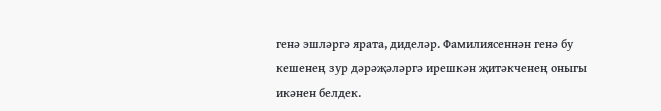генә эшләргә ярата, диделәр. Фамилиясеннән генә бу кешенең зур дәрәҗәләргә ирешкән җитәкченең оныгы икәнен белдек.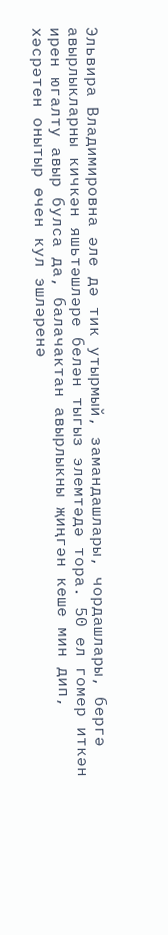Эльвира Владимировна әле дә тик утырмый, замандашлары, чордашлары, бергә авырлыкларны кичкән яшьтәшләре белән тыгыз элемтәдә тора. 50 ел гомер иткән ирен югалту авыр булса да, балачактан авырлыкны җиңгән кеше мин дип, хәсрәтен онытыр өчен кул эшләренә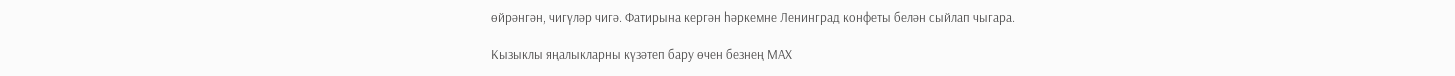өйрәнгән, чигүләр чигә. Фатирына кергән һәркемне Ленинград конфеты белән сыйлап чыгара.

Кызыклы яңалыкларны күзәтеп бару өчен безнең МАХ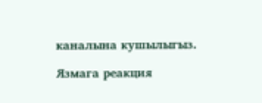каналына кушылыгыз.

Язмага реакция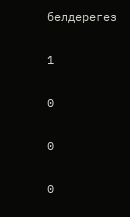белдерегез

1

0

0

0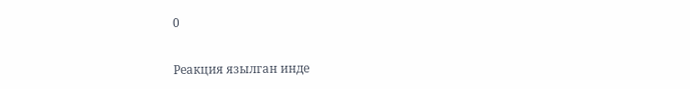0

Реакция язылган инде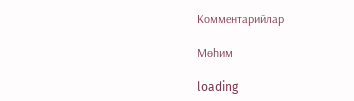Комментарийлар

Мөһим

loading